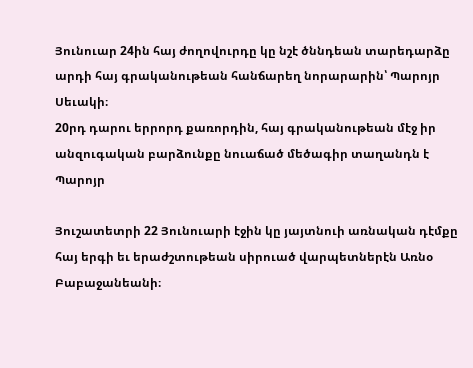Յունուար 24ին հայ ժողովուրդը կը նշէ ծննդեան տարեդարձը արդի հայ գրականութեան հանճարեղ նորարարին՝ Պարոյր Սեւակի։
20րդ դարու երրորդ քառորդին, հայ գրականութեան մէջ իր անզուգական բարձունքը նուաճած մեծագիր տաղանդն է Պարոյր

Յուշատետրի 22 Յունուարի էջին կը յայտնուի առնական դէմքը հայ երգի եւ երաժշտութեան սիրուած վարպետներէն Առնօ Բաբաջանեանի։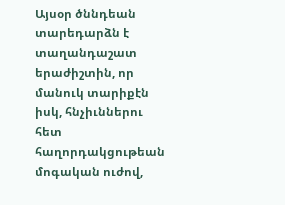Այսօր ծննդեան տարեդարձն է տաղանդաշատ երաժիշտին, որ մանուկ տարիքէն իսկ, հնչիւններու հետ հաղորդակցութեան մոգական ուժով,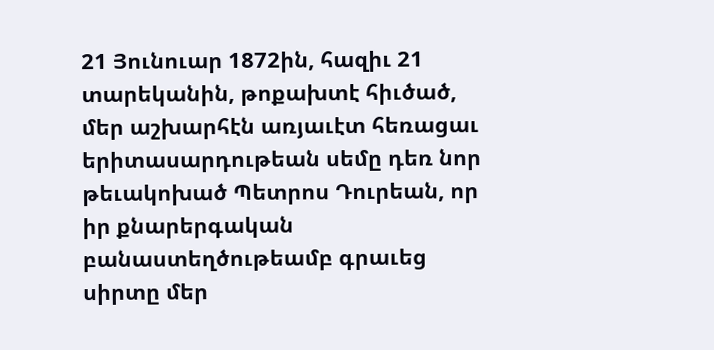21 Յունուար 1872ին, հազիւ 21 տարեկանին, թոքախտէ հիւծած, մեր աշխարհէն առյաւէտ հեռացաւ երիտասարդութեան սեմը դեռ նոր թեւակոխած Պետրոս Դուրեան, որ իր քնարերգական բանաստեղծութեամբ գրաւեց սիրտը մեր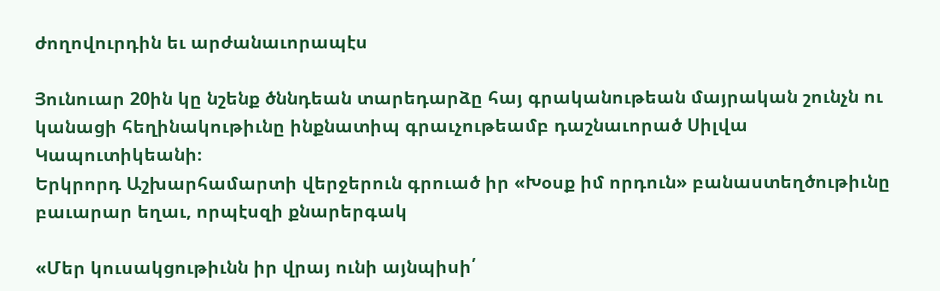ժողովուրդին եւ արժանաւորապէս

Յունուար 20ին կը նշենք ծննդեան տարեդարձը հայ գրականութեան մայրական շունչն ու կանացի հեղինակութիւնը ինքնատիպ գրաւչութեամբ դաշնաւորած Սիլվա Կապուտիկեանի։
Երկրորդ Աշխարհամարտի վերջերուն գրուած իր «Խօսք իմ որդուն» բանաստեղծութիւնը բաւարար եղաւ, որպէսզի քնարերգակ

«Մեր կուսակցութիւնն իր վրայ ունի այնպիսի՛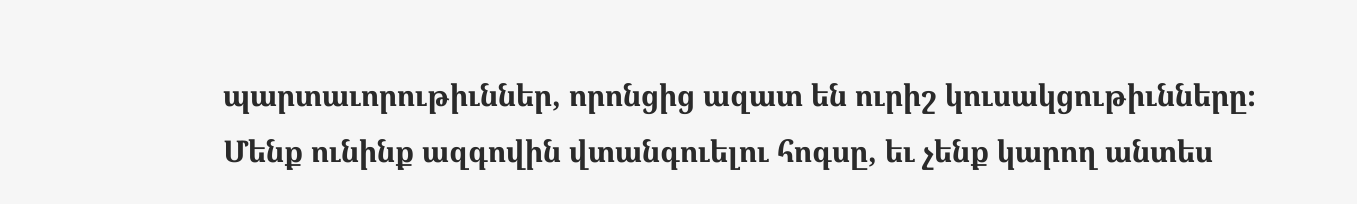պարտաւորութիւններ, որոնցից ազատ են ուրիշ կուսակցութիւնները։ Մենք ունինք ազգովին վտանգուելու հոգսը, եւ չենք կարող անտես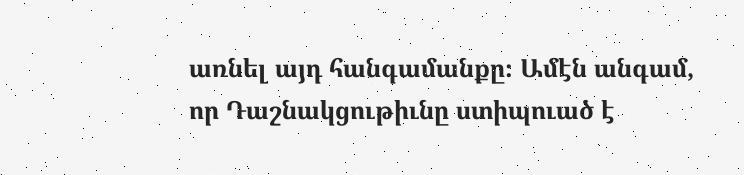առնել այդ հանգամանքը։ Ամէն անգամ, որ Դաշնակցութիւնը ստիպուած է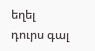եղել դուրս գալ